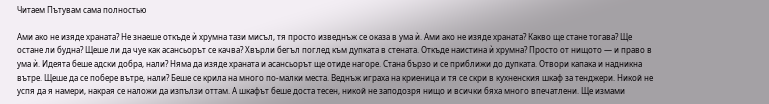Читаем Пътувам сама полностью

Ами ако не изяде храната? Не знаеше откъде ѝ хрумна тази мисъл, тя просто изведнъж се оказа в ума ѝ. Ами ако не изяде храната? Какво ще стане тогава? Ще остане ли будна? Щеше ли да чуе как асансьорът се качва? Хвърли бегъл поглед към дупката в стената. Откъде наистина ѝ хрумна? Просто от нищото — и право в ума ѝ. Идеята беше адски добра, нали? Няма да изяде храната и асансьорът ще отиде нагоре. Стана бързо и се приближи до дупката. Отвори капака и надникна вътре. Щеше да се побере вътре, нали? Беше се крила на много по-малки места. Веднъж играха на криеница и тя се скри в кухненския шкаф за тенджери. Никой не успя да я намери, накрая се наложи да изпълзи оттам. А шкафът беше доста тесен, никой не заподозря нищо и всички бяха много впечатлени. Ще измами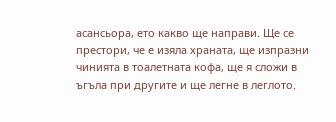асансьора, ето какво ще направи. Ще се престори, че е изяла храната, ще изпразни чинията в тоалетната кофа, ще я сложи в ъгъла при другите и ще легне в леглото.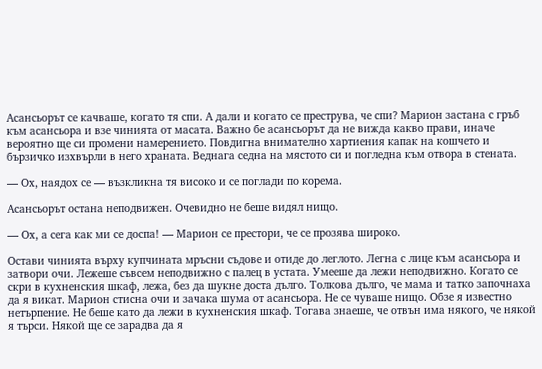Асансьорът се качваше, когато тя спи. А дали и когато се преструва, че спи? Марион застана с гръб към асансьора и взе чинията от масата. Важно бе асансьорът да не вижда какво прави, иначе вероятно ще си промени намерението. Повдигна внимателно хартиения капак на кошчето и бързичко изхвърли в него храната. Веднага седна на мястото си и погледна към отвора в стената.

— Ох, наядох се — възкликна тя високо и се поглади по корема.

Асансьорът остана неподвижен. Очевидно не беше видял нищо.

— Ох, а сега как ми се доспа! — Марион се престори, че се прозява широко.

Остави чинията върху купчината мръсни съдове и отиде до леглото. Легна с лице към асансьора и затвори очи. Лежеше съвсем неподвижно с палец в устата. Умееше да лежи неподвижно. Когато се скри в кухненския шкаф, лежа, без да шукне доста дълго. Толкова дълго, че мама и татко започнаха да я викат. Марион стисна очи и зачака шума от асансьора. Не се чуваше нищо. Обзе я известно нетърпение. Не беше като да лежи в кухненския шкаф. Тогава знаеше, че отвън има някого, че някой я търси. Някой ще се зарадва да я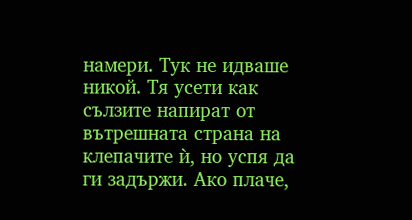намери. Тук не идваше никой. Тя усети как сълзите напират от вътрешната страна на клепачите ѝ, но успя да ги задържи. Ако плаче,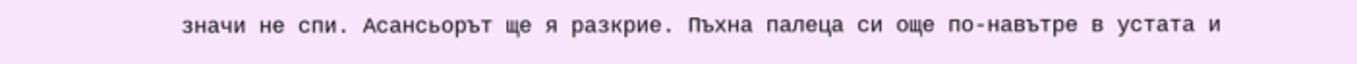значи не спи. Асансьорът ще я разкрие. Пъхна палеца си още по-навътре в устата и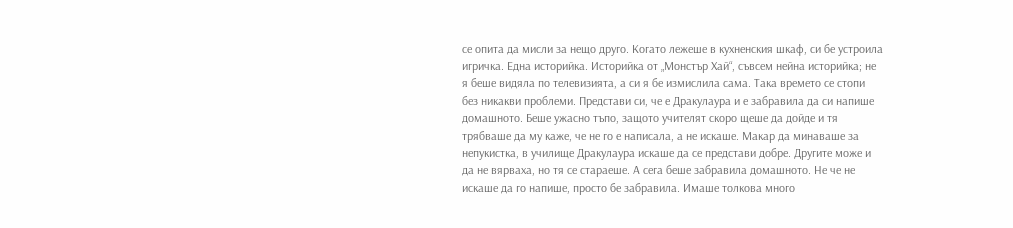се опита да мисли за нещо друго. Когато лежеше в кухненския шкаф, си бе устроила игричка. Една историйка. Историйка от „Монстър Хай“, съвсем нейна историйка; не я беше видяла по телевизията, а си я бе измислила сама. Така времето се стопи без никакви проблеми. Представи си, че е Дракулаура и е забравила да си напише домашното. Беше ужасно тъпо, защото учителят скоро щеше да дойде и тя трябваше да му каже, че не го е написала, а не искаше. Макар да минаваше за непукистка, в училище Дракулаура искаше да се представи добре. Другите може и да не вярваха, но тя се стараеше. А сега беше забравила домашното. Не че не искаше да го напише, просто бе забравила. Имаше толкова много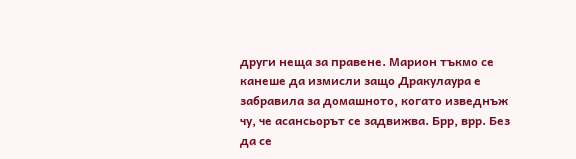други неща за правене. Марион тъкмо се канеше да измисли защо Дракулаура е забравила за домашното, когато изведнъж чу, че асансьорът се задвижва. Брр, врр. Без да се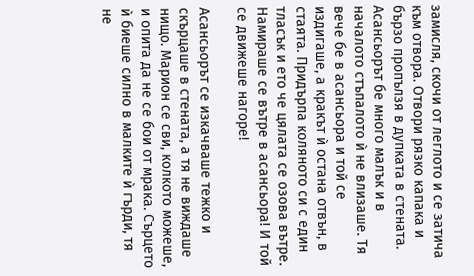замисля, скочи от леглото и се затича към отвора. Отвори рязко капака и бързо пропълзя в дупката в стената. Асансьорът бе много малък и в началото стъпалото ѝ не влизаше. Тя вече бе в асансьора и той се издигаше, а кракът ѝ остана отвън, в стаята. Придърпа коляното си с един тласък и ето че цялата се озова вътре. Намираше се вътре в асансьора! И той се движеше нагоре!

Асансьорът се изкачваше тежко и скърцаше в стената, а тя не виждаше нищо. Марион се сви, колкото можеше, и опита да не се бои от мрака. Сърцето ѝ биеше силно в малките ѝ гърди, тя не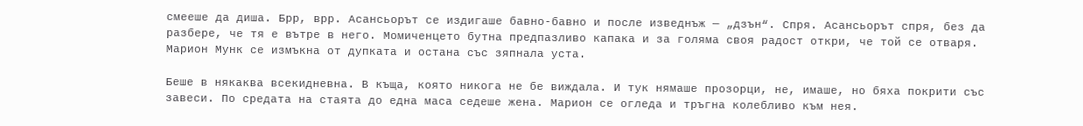смееше да диша. Брр, врр. Асансьорът се издигаше бавно-бавно и после изведнъж — „дзън“. Спря. Асансьорът спря, без да разбере, че тя е вътре в него. Момиченцето бутна предпазливо капака и за голяма своя радост откри, че той се отваря. Марион Мунк се измъкна от дупката и остана със зяпнала уста.

Беше в някаква всекидневна. В къща, която никога не бе виждала. И тук нямаше прозорци, не, имаше, но бяха покрити със завеси. По средата на стаята до една маса седеше жена. Марион се огледа и тръгна колебливо към нея.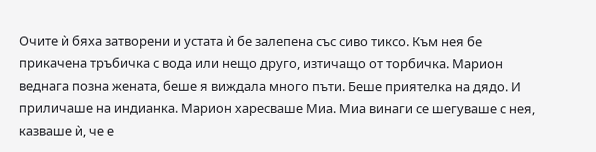Очите ѝ бяха затворени и устата ѝ бе залепена със сиво тиксо. Към нея бе прикачена тръбичка с вода или нещо друго, изтичащо от торбичка. Марион веднага позна жената, беше я виждала много пъти. Беше приятелка на дядо. И приличаше на индианка. Марион харесваше Миа. Миа винаги се шегуваше с нея, казваше ѝ, че е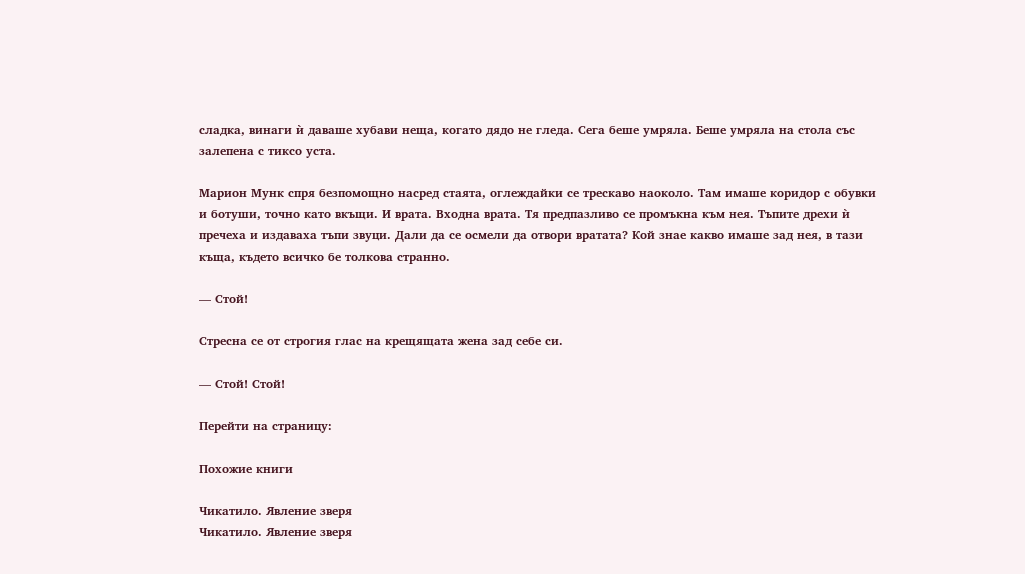сладка, винаги ѝ даваше хубави неща, когато дядо не гледа. Сега беше умряла. Беше умряла на стола със залепена с тиксо уста.

Марион Мунк спря безпомощно насред стаята, оглеждайки се трескаво наоколо. Там имаше коридор с обувки и ботуши, точно като вкъщи. И врата. Входна врата. Тя предпазливо се промъкна към нея. Тъпите дрехи ѝ пречеха и издаваха тъпи звуци. Дали да се осмели да отвори вратата? Кой знае какво имаше зад нея, в тази къща, където всичко бе толкова странно.

— Стой!

Стресна се от строгия глас на крещящата жена зад себе си.

— Стой! Стой!

Перейти на страницу:

Похожие книги

Чикатило. Явление зверя
Чикатило. Явление зверя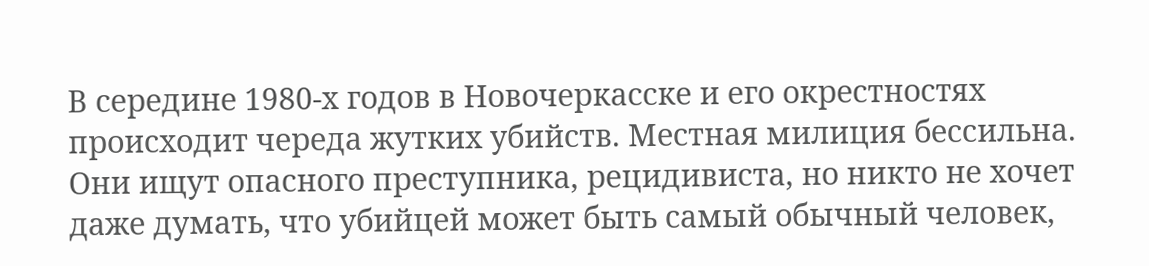В середине 1980-х годов в Новочеркасске и его окрестностях происходит череда жутких убийств. Местная милиция бессильна. Они ищут опасного преступника, рецидивиста, но никто не хочет даже думать, что убийцей может быть самый обычный человек,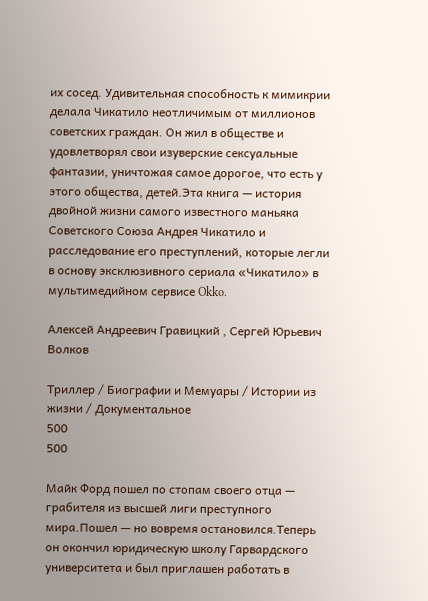их сосед. Удивительная способность к мимикрии делала Чикатило неотличимым от миллионов советских граждан. Он жил в обществе и удовлетворял свои изуверские сексуальные фантазии, уничтожая самое дорогое, что есть у этого общества, детей.Эта книга — история двойной жизни самого известного маньяка Советского Союза Андрея Чикатило и расследование его преступлений, которые легли в основу эксклюзивного сериала «Чикатило» в мультимедийном сервисе Okko.

Алексей Андреевич Гравицкий , Сергей Юрьевич Волков

Триллер / Биографии и Мемуары / Истории из жизни / Документальное
500
500

Майк Форд пошел по стопам своего отца — грабителя из высшей лиги преступного мира.Пошел — но вовремя остановился.Теперь он окончил юридическую школу Гарвардского университета и был приглашен работать в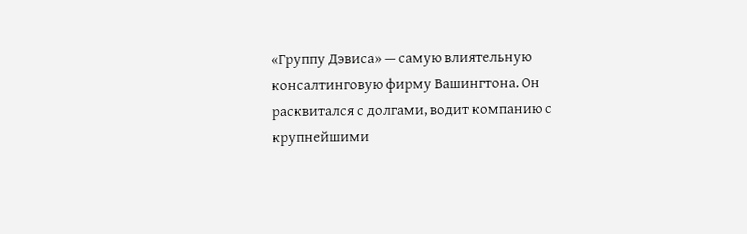«Группу Дэвиса» — самую влиятельную консалтинговую фирму Вашингтона. Он расквитался с долгами, водит компанию с крупнейшими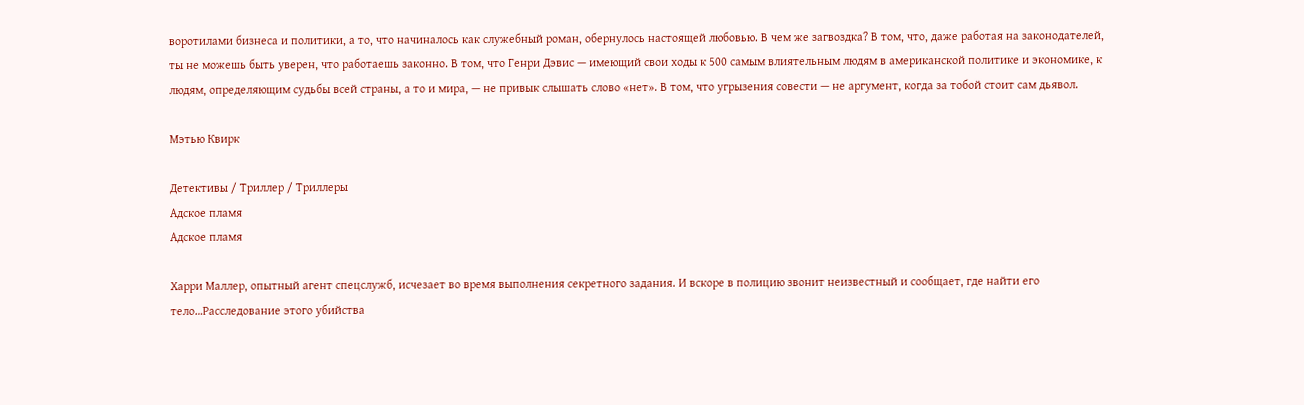воротилами бизнеса и политики, а то, что начиналось как служебный роман, обернулось настоящей любовью. В чем же загвоздка? В том, что, даже работая на законодателей, ты не можешь быть уверен, что работаешь законно. В том, что Генри Дэвис — имеющий свои ходы к 500 самым влиятельным людям в американской политике и экономике, к людям, определяющим судьбы всей страны, а то и мира, — не привык слышать слово «нет». В том, что угрызения совести — не аргумент, когда за тобой стоит сам дьявол.

Мэтью Квирк

Детективы / Триллер / Триллеры
Адское пламя
Адское пламя

Харри Маллер, опытный агент спецслужб, исчезает во время выполнения секретного задания. И вскоре в полицию звонит неизвестный и сообщает, где найти его тело…Расследование этого убийства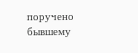поручено бывшему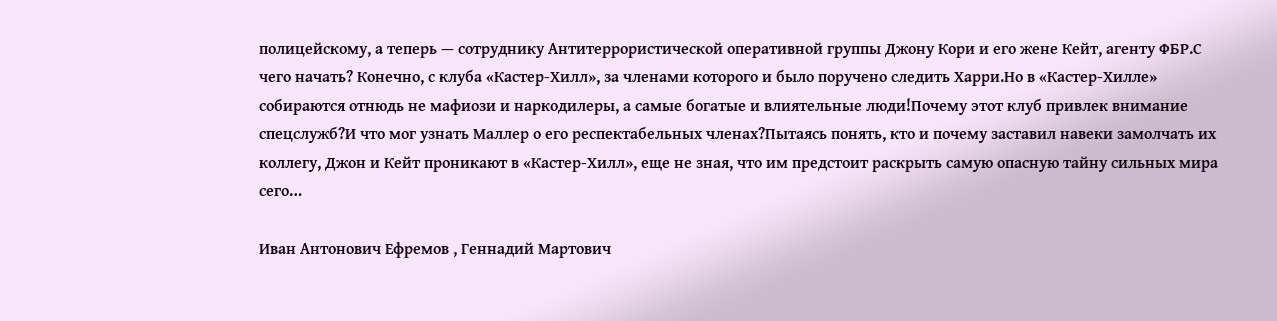полицейскому, а теперь — сотруднику Антитеррористической оперативной группы Джону Кори и его жене Кейт, агенту ФБР.С чего начать? Конечно, с клуба «Кастер-Хилл», за членами которого и было поручено следить Харри.Но в «Кастер-Хилле» собираются отнюдь не мафиози и наркодилеры, а самые богатые и влиятельные люди!Почему этот клуб привлек внимание спецслужб?И что мог узнать Маллер о его респектабельных членах?Пытаясь понять, кто и почему заставил навеки замолчать их коллегу, Джон и Кейт проникают в «Кастер-Хилл», еще не зная, что им предстоит раскрыть самую опасную тайну сильных мира сего…

Иван Антонович Ефремов , Геннадий Мартович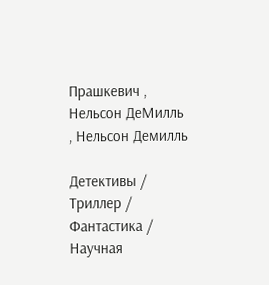Прашкевич , Нельсон ДеМилль , Нельсон Демилль

Детективы / Триллер / Фантастика / Научная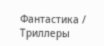Фантастика / Триллеры